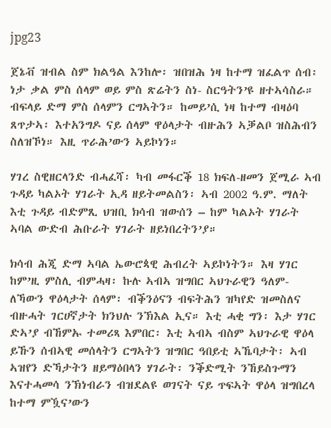jpg23

ጀኔቭ ዝብል ስም ክልዓል እንከሎ፡ ዝበዝሕ ነዛ ከተማ ዝፈልጥ ሰብ፡ ነታ ቃል ምስ ሰላም ወይ ምስ ጽሬትን ስነ- ስርዓትን’ዩ ዘተኣሳስራ። ብፍላይ ድማ ምስ ሰላምን ርግኣትን። ከመይ’ሲ ነዛ ከተማ ብዛዕባ ጸጥታኣ፡ እተአንግዶ ናይ ሰላም ዋዕላታት ብዙሕን ኣቓልቦ ዝስሕብን ስለዝኾነ። እዚ ጥራሕ’ውን ኣይኮነን።

ሃገረ ስዊዘርላንድ ብሓፈሻ፡ ካብ መፋርቕ 18 ክፍለ-ዘመን ጀሚራ ኣብ ጉዳይ ካልኦት ሃገራት ኢዳ ዘይትመልስን፡ ኣብ 2002 ዓ.ም. ማለት እቲ ጉዳይ ብድምጺ ህዝቢ ክሳብ ዝውሰን – ከም ካልኦት ሃገራት ኣባል ውድብ ሕቡራት ሃገራት ዘይነበረትን’ያ።

ክሳብ ሕጂ ድማ ኣባል ኤውሮጳዊ ሕብረት ኣይኮነትን። እዛ ሃገር ከም’ዚ ምስሊ ብምሓዛ፡ ኩሉ ኣብኣ ዝግበር ኣህጉራዊን ዓለም-ለኻውን ዋዕላታት ሰላም፡ ብቕንዕናን ብፍትሕን ዝካየድ ዝመስለና ብዙሓት ገርሀኛታት ክንህሉ ንኽእል ኢና። እቲ ሓቂ ግን፡ እታ ሃገር ድኣ’ያ ብኸምኡ ተመሪጻ እምበር፡ እቲ ኣብኣ ብስም ኣህጉራዊ ዋዕላ ይኹን ሰብኣዊ መሰላትን ርግኣትን ዝግበር ዓበይቲ ኣኼባታት፡ ኣብ ኣዝየን ድኻታትን ዘይማዕበላን ሃገራት፡ ንቕድሚት ንኸይስጉማን እናተሓመሳ ንኽነብራን ብዝደልዩ ወገናት ናይ ጥፍኣት ዋዕላ ዝግበረላ ከተማ ምዃና’ውን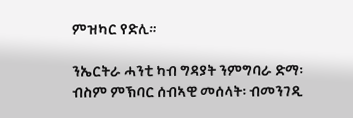ምዝካር የድሊ።

ንኤርትራ ሓንቲ ካብ ግዳያት ንምግባራ ድማ፡ ብስም ምኽባር ሰብኣዊ መሰላት፡ ብመንገዲ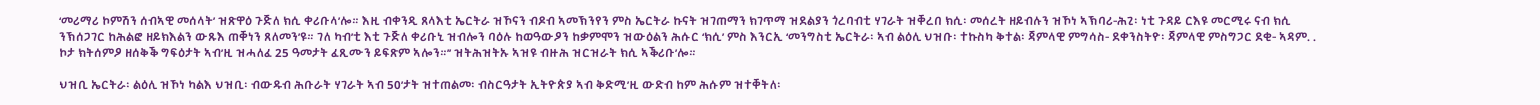‘መሪማሪ ኮምሽን ሰብኣዊ መሰላት’ ዝጽዋዕ ጉጅለ ክሲ ቀሪቡላ’ሎ። እዚ ብቀንዲ ጸላእቲ ኤርትራ ዝኾናን ብዶብ ኣመኽንየን ምስ ኤርትራ ኩናት ዝገጠማን ክገጥማ ዝደልያን ጎረባብቲ ሃገራት ዝቐረበ ክሲ፡ መሰረት ዘይብሉን ዝኾነ ኣኽባሪ-ሕጊ፡ ነቲ ጉዳይ ርእዩ መርሚሩ ናብ ክሲ ንኽሰጋገር ከሕልፎ ዘይክእልን ውጹእ ጠቐነን ጸለመን’ዩ። ገለ ካብ’ቲ እቲ ጉጅለ ቀሪቡኒ ዝብሎን ባዕሉ ከወዓውዖን ከቃምሞን ዝውዕልን ሕሱር ‘ክሲ’ ምስ እንርኢ ‘መንግስቲ ኤርትራ፡ ኣብ ልዕሊ ህዝቡ፡ ተኩስካ ቅተል፡ ጃምላዊ ምግሳስ- ደቀንስትዮ፡ ጃምላዊ ምስግጋር ደቂ- ኣዳም. . ኮታ ክትሰምዖ ዘሰቅቕ ግፍዕታት ኣብ’ዚ ዝሓለፈ 25 ዓመታት ፈጺሙን ይፍጽም ኣሎን።’’ ዝትሕዝትኡ ኣዝዩ ብዙሕ ዝርዝራት ክሲ ኣቕሪቡ’ሎ።

ህዝቢ ኤርትራ፡ ልዕሊ ዝኾነ ካልእ ህዝቢ፡ ብውዱብ ሕቡራት ሃገራት ኣብ 50’ታት ዝተጠልመ፡ ብስርዓታት ኢትዮጵያ ኣብ ቅድሚ’ዚ ውድብ ከም ሕሱም ዝተቐትለ፡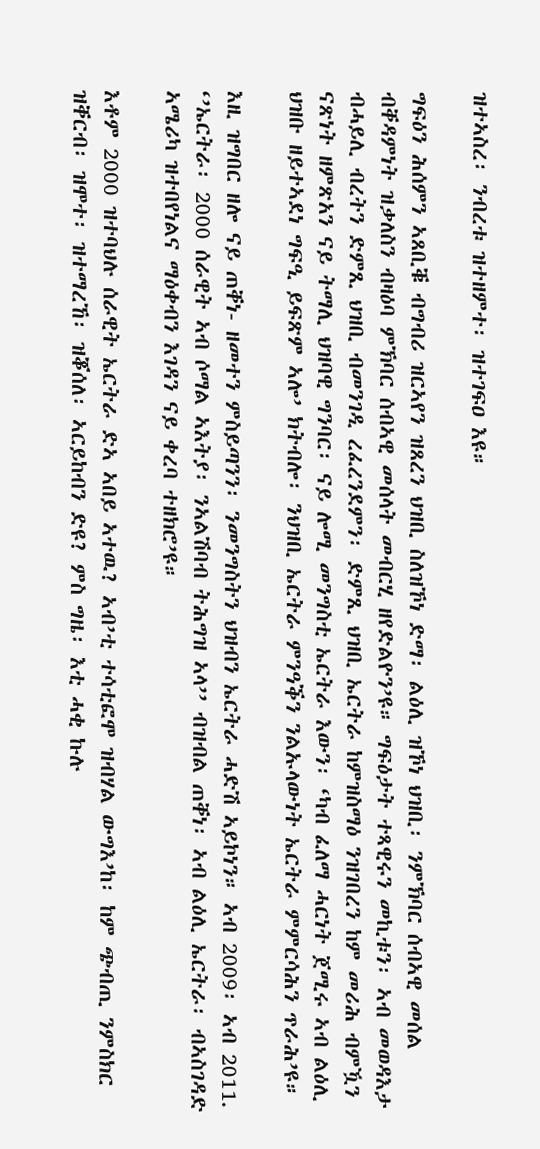ዝተኣስረ፡ ንብረቱ ዝተዘምተ፡ ዝተገፍዐ እዩ።

ግፍዕን ሕሰምን ኣጸቢቑ ብግብሪ ዝርኣየን ዝጸረን ህዝቢ ስለዝኾነ ድማ፡ ልዕሊ ዝኾነ ህዝቢ፡ ንምኽባር ሰብኣዊ መሰል ብቐዳምነት ዝቃለስን ብዛዕባ ምኽባር ሰብኣዊ መሰላት መብርሂ ዘየድልዮን’ዩ። ግፍዕታት ተጻዊሩን መኪቱን፡ ኣብ መወዳእታ ብሓይሊ ብረትን ድምጺ ህዝቢ ብመንገዲ ረፈረንደምን፡ ድምጺ ህዝቢ ኤርትራ ከምዝስማዕ ንዝገበረን ከም መሪሕ ብምዃን ናጽነት ዘምጽአን ናይ ትማሊ ህዝባዊ ግንባር፡ ናይ ሎሚ መንግስቲ ኤርትራ እውን፡ ‘ካብ ፈለማ ሓርነት ጀሚሩ ኣብ ልዕሊ ህዝቡ ዘይተኣደነ ግፍዒ ይፍጽም ኣሎ’ ክትብሎ፡ ንህዝቢ ኤርትራ ምንዓቕን ንልኡላውነት ኤርትራ ምምርሳሕን ጥራሕ’ዩ።

እዚ ዝግበር ዘሎ ናይ ጠቐነ- ዘመተን ምስይጣንን፡ ንመንግስትን ህዝብን ኤርትራ ሓድሽ ኣይኮነን። ኣብ 2009፡ ኣብ 2011. ‘’ኤርትራ፡ 2000 ሰራዊት ኣብ ሶማል ኣእትያ፡ ንኣልሽባብ ትሕግዝ ኣላ’’ ብዝብል ጠቐነ፡ ኣብ ልዕሊ ኤርትራ፡ ብኣስገዳድ ኣሜሪካ ዝተበየነልና ማዕቀብን እገዳን ናይ ቀረባ ተዘክሮ’ዩ።

እቶም 2000 ዝተባህሉ ሰራዊት ኤርትራ ድኣ ኣበይ ኣተዉ? ኣብ’ቲ ተሳቲፎሞ ዝብሃል ውግእ’ከ፡ ከም ጭብጢ ንምስክር ዝቐርብ፡ ዝሞተ፡ ዝተማረኸ፡ ዝቖሰለ፡ ኣርይከብን ድዩ? ምስ ግዜ፡ እቲ ሓቂ ኩሉ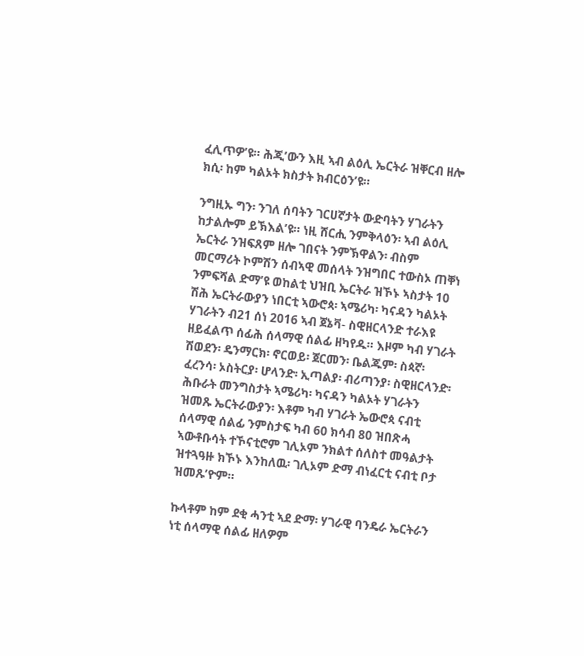ፈሊጥዎ’ዩ። ሕጂ’ውን እዚ ኣብ ልዕሊ ኤርትራ ዝቐርብ ዘሎ ክሲ፡ ከም ካልኦት ክስታት ክብርዕን’ዩ።

ንግዚኡ ግን፡ ንገለ ሰባትን ገርሀኛታት ውድባትን ሃገራትን ከታልሎም ይኽእል’ዩ። ነዚ ሸርሒ ንምቅላዕን፡ ኣብ ልዕሊ ኤርትራ ንዝፍጸም ዘሎ ገበናት ንምኽዋልን፡ ብስም መርማሪት ኮምሽን ሰብኣዊ መሰላት ንዝግበር ተውስኦ ጠቐነ ንምፍሻል ድማ’ዩ ወከልቲ ህዝቢ ኤርትራ ዝኾኑ ኣስታት 10 ሽሕ ኤርትራውያን ነበርቲ ኣውሮጳ፡ ኣሜሪካ፡ ካናዳን ካልኦት ሃገራትን ብ21 ሰነ 2016 ኣብ ጀኔቫ- ስዊዘርላንድ ተራእዩ ዘይፈልጥ ሰፊሕ ሰላማዊ ሰልፊ ዘካየዱ። እዞም ካብ ሃገራት ሽወደን፡ ዴንማርክ፡ ኖርወይ፡ ጀርመን፡ ቤልጁም፡ ስጳኛ፡ ፈረንሳ፡ ኦስትርያ፡ ሆላንድ፡ ኢጣልያ፡ ብሪጣንያ፡ ስዊዘርላንድ፡ ሕቡራት መንግስታት ኣሜሪካ፡ ካናዳን ካልኦት ሃገራትን ዝመጹ ኤርትራውያን፡ እቶም ካብ ሃገራት ኤውሮጳ ናብቲ ሰላማዊ ሰልፊ ንምስታፍ ካብ 60 ክሳብ 80 ዝበጽሓ ኣውቶቡሳት ተኾናቲሮም ገሊኦም ንክልተ ሰለስተ መዓልታት ዝተጓዓዙ ክኾኑ እንከለዉ፡ ገሊኦም ድማ ብነፈርቲ ናብቲ ቦታ ዝመጹ’ዮም።

ኩላቶም ከም ደቂ ሓንቲ ኣደ ድማ፡ ሃገራዊ ባንዴራ ኤርትራን ነቲ ሰላማዊ ሰልፊ ዘለዎም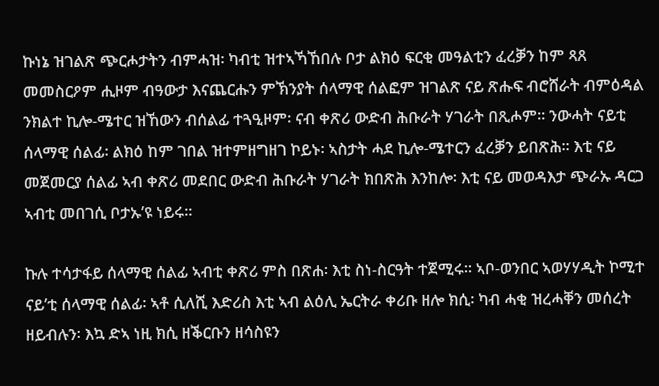ኩነኔ ዝገልጽ ጭርሖታትን ብምሓዝ፡ ካብቲ ዝተኣኻኸበሉ ቦታ ልክዕ ፍርቂ መዓልቲን ፈረቓን ከም ጻጸ መመስርዖም ሒዞም ብዓውታ እናጨርሑን ምኽንያት ሰላማዊ ሰልፎም ዝገልጽ ናይ ጽሑፍ ብሮሸራት ብምዕዳል ንክልተ ኪሎ-ሜተር ዝኸውን ብሰልፊ ተጓዒዞም፡ ናብ ቀጽሪ ውድብ ሕቡራት ሃገራት በጺሖም። ንውሓት ናይቲ ሰላማዊ ሰልፊ፡ ልክዕ ከም ገበል ዝተምዘግዘገ ኮይኑ፡ ኣስታት ሓደ ኪሎ-ሜተርን ፈረቓን ይበጽሕ። እቲ ናይ መጀመርያ ሰልፊ ኣብ ቀጽሪ መደበር ውድብ ሕቡራት ሃገራት ክበጽሕ እንከሎ፡ እቲ ናይ መወዳእታ ጭራኡ ዳርጋ ኣብቲ መበገሲ ቦታኡ’ዩ ነይሩ።

ኩሉ ተሳታፋይ ሰላማዊ ሰልፊ ኣብቲ ቀጽሪ ምስ በጽሐ፡ እቲ ስነ-ስርዓት ተጀሚሩ። ኣቦ-ወንበር ኣወሃሃዲት ኮሚተ ናይ’ቲ ሰላማዊ ሰልፊ፡ ኣቶ ሲለሺ እድሪስ እቲ ኣብ ልዕሊ ኤርትራ ቀሪቡ ዘሎ ክሲ፡ ካብ ሓቂ ዝረሓቐን መሰረት ዘይብሉን፡ እኳ ድኣ ነዚ ክሲ ዘቕርቡን ዘሳስዩን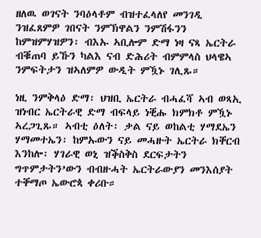ዘለዉ ወገናት ንባዕላቶም ብዝተፈላለየ መንገዲ ንዝፈጸምዎ ገበናት ንምኽዋልን ንምሽፋንን ከምዝምሃዝዎን፡ ብእኡ ኣቢሎም ድማ ነዛ ናጻ ኤርትራ ብቑጠባ ይኹን ካልእ ናብ ድሕሪት ብምምላስ ህላዌኣ ንምፍትታን ዝኣለምዎ ውዲት ምዃኑ ገሊጹ።

ነዚ ንምቅላዕ ድማ፡ ህዝቢ ኤርትራ ብሓፈሻ ኣብ ወጻኢ ዝነብር ኤርትራዊ ድማ ብፍላይ ነቒሑ ክምክቶ ምዃኑ ኣረጋጊጹ። ኣብቲ ዕለት፡ ቃል ናይ ወከልቲ ሃማደኤን ሃማመተኤን፡ ከምኡውን ናይ መሓዙት ኤርትራ ክቐርብ እንከሎ፡ ሃገራዊ ወኒ ዝቕስቅስ ደርፍታትን ግጥምታትን’ውን ብብዙሓት ኤርትራውያን መንእሰያት ተቐማጦ ኤውሮጳ ቀሪቡ።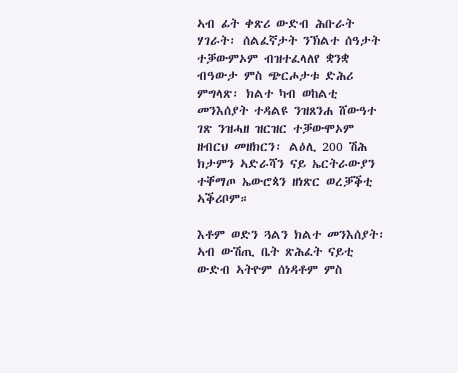ኣብ ፊት ቀጽሪ ውድብ ሕቡራት ሃገራት፡ ሰልፈኛታት ንኽልተ ሰዓታት ተቓውምኦም ብዝተፈላለየ ቋንቋ ብዓውታ ምስ ጭርሖታቱ ድሕሪ ምግላጽ፡ ክልተ ካብ ወከልቲ መንእሰያት ተዳልዩ ንዝጸንሐ ሸውዓተ ገጽ ንዝሓዘ ዝርዝር ተቓውሞኦም ዘብርህ መዘክርን፡ ልዕሊ 200 ሽሕ ክታምን ኣድራሻን ናይ ኤርትራውያን ተቐማጦ ኤውሮጳን ዘነጽር ወረቓቕቲ ኣቕሪቦም።

እቶም ወድን ጓልን ክልተ መንእሰያት፡ ኣብ ውሽጢ ቤት ጽሕፈት ናይቲ ውድብ ኣትዮም ሰነዳቶም ምስ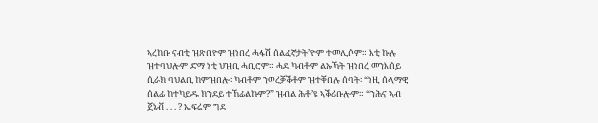ኣረከቡ ናብቲ ዝጽበዮም ዝነበረ ሓፋሽ ሰልፈኛታት’ዮም ተመሊሶም። እቲ ኩሉ ዝተባህሎም ድማ ነቲ ህዝቢ ሓቢሮም። ሓደ ካብቶም ልኡኻት ዝነበረ መንእሰይ ሲራክ ባህልቢ ከምዝበሎ፡ ካብቶም ንወረቓቕቶም ዝተቐበሉ ሰባት፡ “ነዚ ሰላማዊ ሰልፊ ከተካይዱ ክንደይ ተኸፊልኩም?” ዝብል ሕቶ’ዩ ኣቕሪቡሎም። “ንሕና ኣብ ጀኔቭ . . . ? ኤፍሬም ግደ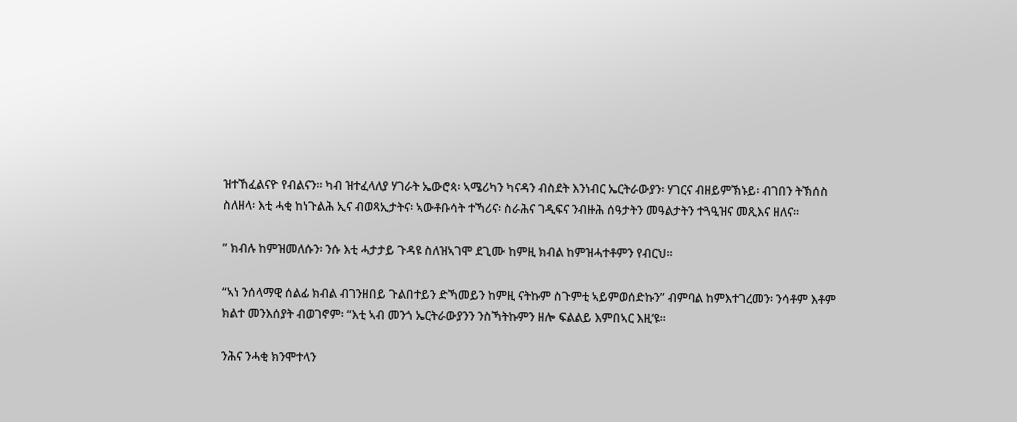ዝተኸፈልናዮ የብልናን። ካብ ዝተፈላለያ ሃገራት ኤውሮጳ፡ ኣሜሪካን ካናዳን ብስደት እንነብር ኤርትራውያን፡ ሃገርና ብዘይምኽኑይ፡ ብገበን ትኽሰስ ስለዘላ፡ እቲ ሓቂ ከነጉልሕ ኢና ብወጻኢታትና፡ ኣውቶቡሳት ተኻሪና፡ ስራሕና ገዲፍና ንብዙሕ ሰዓታትን መዓልታትን ተጓዒዝና መጺእና ዘለና።

” ክብሉ ከምዝመለሱን፡ ንሱ እቲ ሓታታይ ጉዳዩ ስለዝኣገሞ ደጊሙ ከምዚ ክብል ከምዝሓተቶምን የብርህ።

“ኣነ ንሰላማዊ ሰልፊ ክብል ብገንዘበይ ጉልበተይን ድኻመይን ከምዚ ናትኩም ስጉምቲ ኣይምወሰድኩን” ብምባል ከምእተገረመን፡ ንሳቶም እቶም ክልተ መንእሰያት ብወገኖም፡ “እቲ ኣብ መንጎ ኤርትራውያንን ንስኻትኩምን ዘሎ ፍልልይ እምበኣር እዚ’ዩ።

ንሕና ንሓቂ ክንሞተላን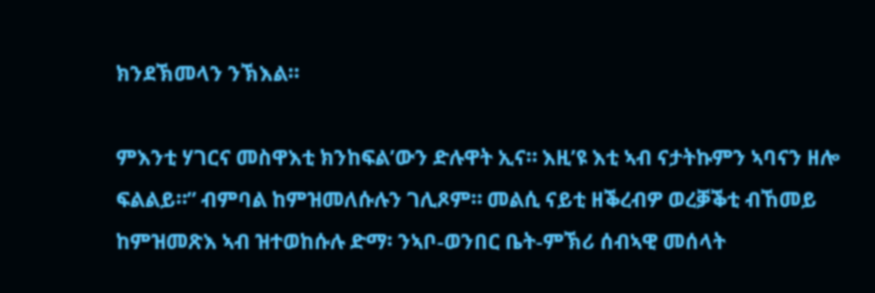ክንደኽመላን ንኽእል።

ምእንቲ ሃገርና መስዋእቲ ክንከፍል’ውን ድሉዋት ኢና። እዚ’ዩ እቲ ኣብ ናታትኩምን ኣባናን ዘሎ ፍልልይ።” ብምባል ከምዝመለሱሉን ገሊጾም። መልሲ ናይቲ ዘቕረብዎ ወረቓቕቲ ብኸመይ ከምዝመጽእ ኣብ ዝተወከሱሉ ድማ፡ ንኣቦ-ወንበር ቤት-ምኽሪ ሰብኣዊ መሰላት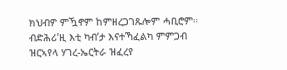ክህብዎ ምዃኖም ከምዘረጋገጹሎም ሓቢሮም። ብድሕሪ’ዚ እቲ ካብ’ታ እናተኻፈልካ ምምጋብ ዝርኣየላ ሃገረ-ኤርትራ ዝፈረየ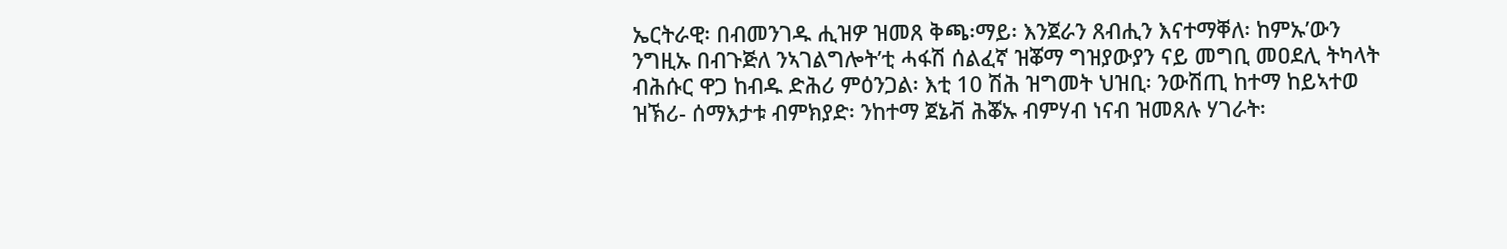ኤርትራዊ፡ በብመንገዱ ሒዝዎ ዝመጸ ቅጫ፡ማይ፡ እንጀራን ጸብሒን እናተማቐለ፡ ከምኡ’ውን ንግዚኡ በብጉጅለ ንኣገልግሎት’ቲ ሓፋሽ ሰልፈኛ ዝቖማ ግዝያውያን ናይ መግቢ መዐደሊ ትካላት ብሕሱር ዋጋ ከብዱ ድሕሪ ምዕንጋል፡ እቲ 10 ሽሕ ዝግመት ህዝቢ፡ ንውሽጢ ከተማ ከይኣተወ ዝኽሪ- ሰማእታቱ ብምክያድ፡ ንከተማ ጀኔቭ ሕቖኡ ብምሃብ ነናብ ዝመጸሉ ሃገራት፡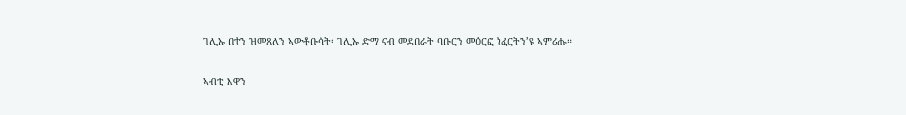ገሊኡ በተን ዝመጸለን ኣውቶቡሳት፡ ገሊኡ ድማ ናብ መደበራት ባቡርን መዕርፎ ነፈርትን’ዩ ኣምሪሑ።

ኣብቲ እዋን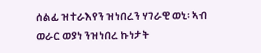ሰልፊ ዝተራእየን ዝነበረን ሃገራዊ ወኒ፡ ኣብ ወራር ወያነ ንዝነበረ ኩነታት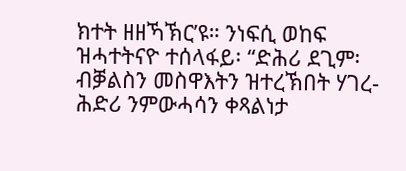ክተት ዘዘኻኽር’ዩ። ንነፍሲ ወከፍ ዝሓተትናዮ ተሰላፋይ፡ “ድሕሪ ደጊም፡ ብቓልስን መስዋእትን ዝተረኽበት ሃገረ-ሕድሪ ንምውሓሳን ቀጻልነታ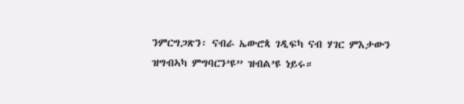ንምርግጋጽን፡ ናብራ ኤውሮጳ ገዲፍካ ናብ ሃገር ምእታውን ዝግብኣካ ምግባርን’ዩ” ዝብል’ዩ ነይሩ።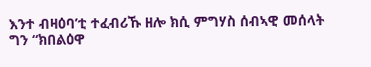እንተ ብዛዕባ’ቲ ተፈብሪኹ ዘሎ ክሲ ምግሃስ ሰብኣዊ መሰላት ግን “ክበልዕዋ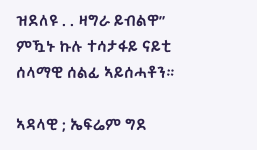ዝደለዩ . . ዛግራ ይብልዋ” ምዃኑ ኩሉ ተሳታፋይ ናይቲ ሰላማዊ ሰልፊ ኣይሰሓቶን።

ኣዳላዊ ; ኤፍሬም ግደ